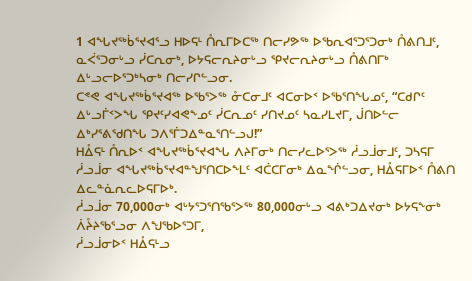1 ᐊᖓᔪᖅᑳᕐᔪᐊᕐᓗ ᕼᐅᕋᒻ ᑍᕆᒥᐅᑕᖅ ᑎᓕᓯᕗᖅ ᐅᖃᕆᐊᕐᑐᕐᑐᓂᒃ ᑍᕕᑎᒧᑦ, ᓇᐹᕐᑐᓂᒡᓗ ᓰᑕᕆᓂᒃ, ᐅᔭᕋᓕᕆᔨᓂᒡᓗ ᕿᔪᓕᕆᔨᓂᒡᓗ ᑍᕕᑎᒥᒃ ᐃᒡᓗᓕᐅᕐᑐᒃᓴᓂᒃ ᑎᓕᓯᒋᓪᓗᓂ.
ᑕᕝᕙ ᐊᖓᔪᖅᑳᕐᔪᐊᖅ ᐅᖃᕐᐳᖅ ᓁᑕᓂᒧᑦ ᐊᑕᓂᐅᑉ ᐅᖃᕐᑎᖓᓄᑦ, “ᑕᑯᒋᑦ ᐃᒡᓗᒦᑉᐳᖓ ᕿᔪᑦᓯᐊᕙᖕᓄᑦ ᓰᑕᕆᓄᑦ ᓯᑎᔪᓄᑦ ᓴᓇᓯᒪᔪᒥ, ᒎᑎᐅᓪᓕ ᐃᒃᓯᕐᕕᖁᑎᖓ ᑐᐱᕐᒦᑐᐃᓐᓇᕐᑎᓪᓗᒍ!”
ᕼᐂᕋᒻ ᑍᕆᐅᑉ ᐊᖓᔪᖅᑳᕐᔪᐊᖓ ᐱᔨᒥᓂᒃ ᑎᓕᓯᓚᐅᕐᐳᖅ ᓲᓗᒨᓂᒧᑦ, ᑐᓴᕋᒥ ᓲᓗᒨᓂ ᐊᖓᔪᖅᑳᕐᔪᐊᓐᖑᕐᑎᑕᐅᖕᒪᑦ ᐊᑖᑕᒥᓂᒃ ᐃᓇᖐᓪᓗᓂ, ᕼᐂᕋᒥᐅᑉ ᑍᕕᑎ ᐃᓚᓐᓈᕆᓚᐅᕋᒥᐅᒃ.
ᓲᓗᒨᓂ 70,000ᓂᒃ ᐊᒡᔭᕐᑐᕐᑎᖃᕐᐳᖅ 80,000ᓂᒡᓗ ᐊᕕᒃᑐᐃᔪᓂᒃ ᐅᔭᕋᖕᓂᒃ ᐲᔧᔨᖃᕐᓗᓂ ᐱᖑᖃᐅᕐᑐᒥ,
ᓲᓗᒨᓂᐅᑉ ᕼᐂᕋᒻᓗ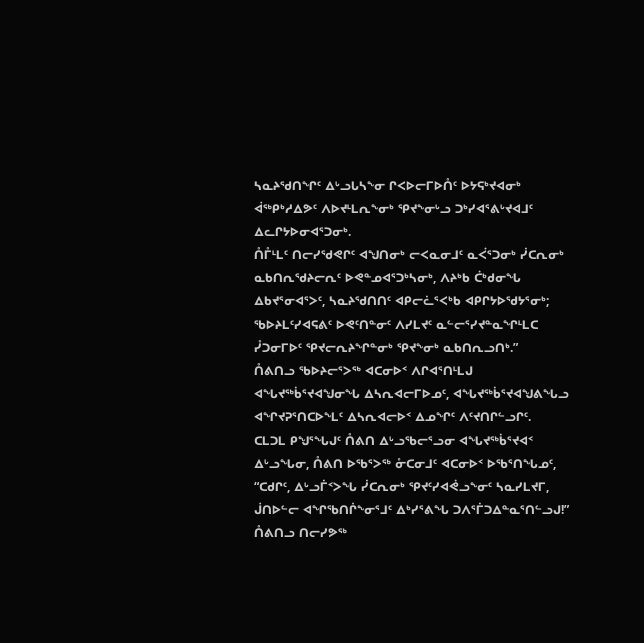ᓴᓇᔨᖁᑎᖏᑦ ᐃᒡᓗᒐᓴᖕᓂ ᒋᐸᐅᓕᒥᐅᑍᑦ ᐅᔭᕋᒃᔪᐊᓂᒃ ᐋᖅᑭᒃᓱᐃᕗᑦ ᐱᐅᔪᒻᒪᕆᖕᓂᒃ ᕿᔪᖕᓂᒡᓗ ᑐᒃᓯᐊᕐᕕᒡᔪᐊᒧᑦ ᐃᓚᒋᔭᐅᓂᐊᕐᑐᓂᒃ.
ᑍᒤᒻᒪᑦ ᑎᓕᓯᖁᕙᒋᑦ ᐊᖑᑎᓂᒃ ᓕᐸᓇᓂᒧᑦ ᓇᐹᕐᑐᓂᒃ ᓰᑕᕆᓂᒃ ᓇᑲᑎᕆᖁᔨᓕᕆᑦ ᐅᕙᓐᓄᐊᕐᑐᒃᓴᓂᒃ, ᐱᔨᒃᑲ ᑖᒃᑯᓂᖓ ᐃᑲᔪᕐᓂᐊᕐᐳᑦ, ᓴᓇᔨᖁᑎᑎᑦ ᐊᑭᓕᓛᕐᐸᒃᑲ ᐊᑭᒋᔭᐅᖁᔭᕐᓂᒃ; ᖃᐅᔨᒪᑦᓯᐊᕋᕕᑦ ᐅᕙᑦᑎᓐᓂᑦ ᐱᓯᒪᔪᑦ ᓇᓪᓕᕐᓯᔪᓐᓇᖏᒻᒪᑕ ᓮᑐᓂᒥᐅᑦ ᕿᔪᓕᕆᔨᖏᓐᓂᒃ ᕿᔪᖕᓂᒃ ᓇᑲᑎᕆᓗᑎᒃ.”
ᑍᕕᑎᓗ ᖃᐅᔨᓕᕐᐳᖅ ᐊᑕᓂᐅᑉ ᐱᒋᐊᕐᑎᒻᒪᒍ ᐊᖓᔪᖅᑳᕐᔪᐊᖑᓂᖓ ᐃᓴᕆᐊᓕᒥᐅᓄᑦ, ᐊᖓᔪᖅᑳᕐᔪᐊᖑᕕᖓᓗ ᐊᖏᔪᕈᕐᑎᑕᐅᖕᒪᑦ ᐃᓴᕆᐊᓕᐅᑉ ᐃᓄᖏᑦ ᐱᑦᔪᑎᒋᓪᓗᒋᑦ.
ᑕᒪᑐᒪ ᑭᖑᕐᖓᒍᑦ ᑍᕕᑎ ᐃᒡᓗᖃᓕᕐᓗᓂ ᐊᖓᔪᖅᑳᕐᔪᐊᑉ ᐃᒡᓗᖓᓂ, ᑍᕕᑎ ᐅᖃᕐᐳᖅ ᓁᑕᓂᒧᑦ ᐊᑕᓂᐅᑉ ᐅᖃᕐᑎᖓᓄᑦ, “ᑕᑯᒋᑦ, ᐃᒡᓗᒦᑉᐳᖓ ᓰᑕᕆᓂᒃ ᕿᔪᑦᓯᐊᕚᓗᖕᓂᑦ ᓴᓇᓯᒪᔪᒥ, ᒎᑎᐅᓪᓕ ᐊᖏᖃᑎᒌᖕᓂᕐᒧᑦ ᐃᒃᓯᕐᕕᖓ ᑐᐱᕐᒦᑐᐃᓐᓇᕐᑎᓪᓗᒍ!”
ᑍᕕᑎᓗ ᑎᓕᓯᕗᖅ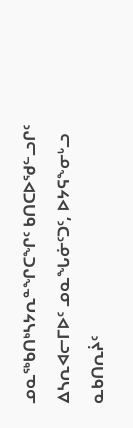ᓄᓇᖅᑲᑎᒃᓴᔭᕆᓐᖏᑕᖏᑦ ᑲᑎᑕᐅᖁᓪᓗᒋᑦ ᐃᓴᕆᐊᓕᒥᐅᑦ ᓄᓇᖓᓃᑦᑐᑦ, ᐅᔭᕋᖕᓂᒡᓗ ᓇᑲᑎᕆᔩᑦ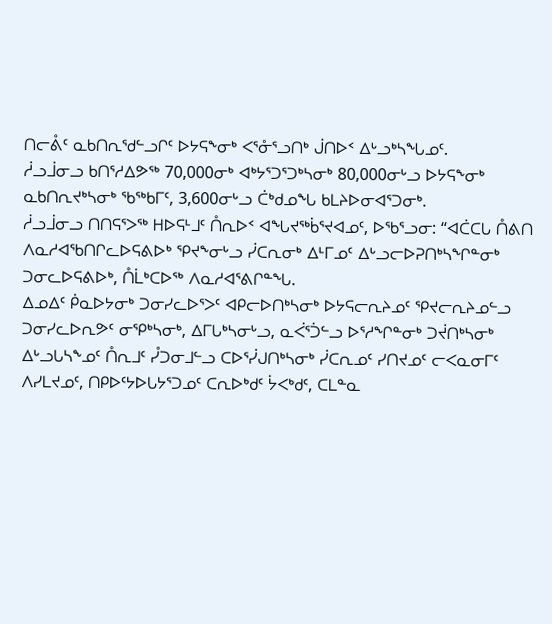ᑎᓕᕔᑦ ᓇᑲᑎᕆᖁᓪᓗᒋᑦ ᐅᔭᕋᖕᓂᒃ ᐸᕐᓁᕐᓗᑎᒃ ᒎᑎᐅᑉ ᐃᒡᓗᒃᓴᖓᓄᑦ.
ᓲᓗᒨᓂᓗ ᑲᑎᕐᓱᐃᕗᖅ 70,000ᓂᒃ ᐊᒃᔭᕐᑐᕐᑐᒃᓴᓂᒃ 80,000ᓂᒡᓗ ᐅᔭᕋᖕᓂᒃ ᓇᑲᑎᕆᔪᒃᓴᓂᒃ ᖃᖅᑲᒥᑦ, 3,600ᓂᒡᓗ ᑖᒃᑯᓄᖓ ᑲᒪᔨᐅᓂᐊᕐᑐᓂᒃ.
ᓲᓗᒨᓂᓗ ᑎᑎᕋᕐᐳᖅ ᕼᐅᕋᒻᒧᑦ ᑍᕆᐅᑉ ᐊᖓᔪᖅᑳᕐᔪᐊᓄᑦ, ᐅᖃᕐᓗᓂ: “ᐊᑖᑕᒐ ᑍᕕᑎ ᐱᓇᓱᐊᖃᑎᒋᓚᐅᕋᕕᐅᒃ ᕿᔪᖕᓂᒡᓗ ᓰᑕᕆᓂᒃ ᐃᒻᒥᓄᑦ ᐃᒡᓗᓕᐅᕈᑎᒃᓴᖏᓐᓂᒃ ᑐᓂᓚᐅᕋᕕᐅᒃ, ᑍᒫᒃᑕᐅᖅ ᐱᓇᓱᐊᕐᕕᒋᓐᖓ.
ᐃᓄᐃᑦ ᑮᓇᐅᔭᓂᒃ ᑐᓂᓯᓚᐅᕐᐳᑦ ᐊᑭᓕᐅᑎᒃᓴᓂᒃ ᐅᔭᕋᓕᕆᔨᓄᑦ ᕿᔪᓕᕆᔨᓄᓪᓗ ᑐᓂᓯᓚᐅᕆᕗᑦ ᓂᕿᒃᓴᓂᒃ, ᐃᒥᒐᒃᓴᓂᒡᓗ, ᓇᐹᕐᑑᓪᓗ ᐅᕐᓱᖏᓐᓂᒃ ᑐᔫᑎᒃᓴᓂᒃ ᐃᒡᓗᒐᓴᖕᓄᑦ ᑍᕆᒧᑦ ᓮᑐᓂᒧᓪᓗ ᑕᐅᕐᓰᒍᑎᒃᓴᓂᒃ ᓰᑕᕆᓄᑦ ᓯᑎᔪᓄᑦ ᓕᐸᓇᓂᒥᑦ ᐱᓯᒪᔪᓄᑦ, ᑎᑭᐅᑦᔭᐅᒐᔭᕐᑐᓄᑦ ᑕᕆᐅᒃᑯᑦ ᔮᐸᒃᑯᑦ, ᑕᒪᓐᓇ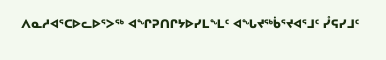ᐱᓇᓱᐊᕐᑕᐅᓚᐅᕐᐳᖅ ᐊᖏᕈᑎᒋᔭᐅᓯᒪᖕᒪᑦ ᐊᖓᔪᖅᑳᕐᔪᐊᕐᒧᑦ ᓮᕋᓯᒧᑦ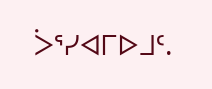ᐴᕐᓯᐊᒥᐅᒧᑦ.